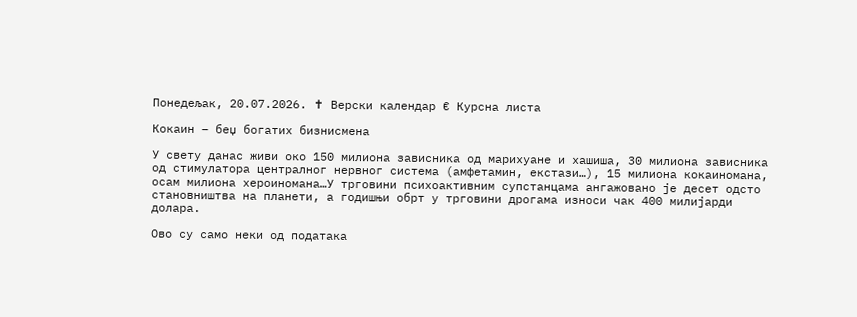Понедељак, 20.07.2026. ✝ Верски календар € Курсна листа

Кокаин – беџ богатих бизнисмена

У свету данас живи око 150 милиона зависника од марихуане и хашиша, 30 милиона зависника од стимулатора централног нервног система (амфетамин, екстази…), 15 милиона кокаиномана, осам милиона хероиномана…У трговини психоактивним супстанцама ангажовано је десет одсто становништва на планети, а годишњи обрт у трговини дрогама износи чак 400 милијарди долара.

Ово су само неки од података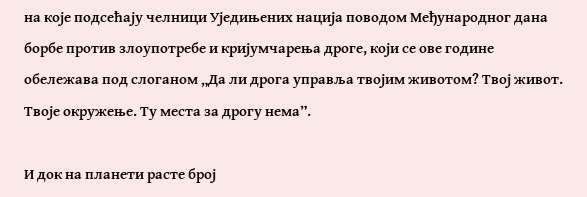на које подсећају челници Уједињених нација поводом Међународног дана борбе против злоупотребе и кријумчарења дроге, који се ове године обележава под слоганом „Да ли дрога управља твојим животом? Твој живот. Твоје окружење. Ту места за дрогу нема”.

И док на планети расте број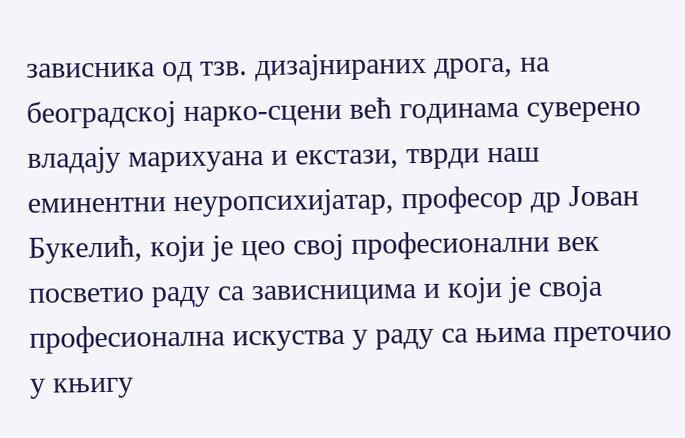зависника од тзв. дизајнираних дрога, на београдској нарко-сцени већ годинама суверено владају марихуана и екстази, тврди наш еминентни неуропсихијатар, професор др Јован Букелић, који је цео свој професионални век посветио раду са зависницима и који је своја професионална искуства у раду са њима преточио у књигу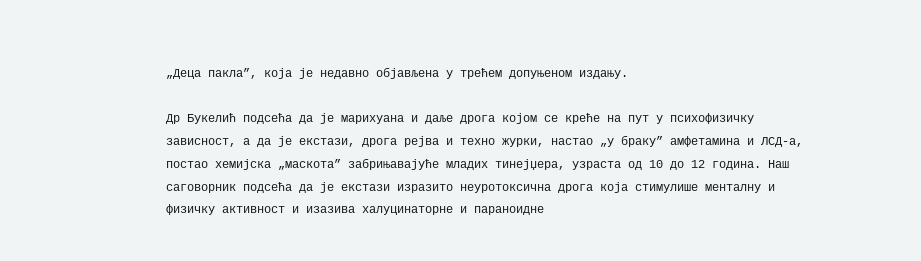„Деца пакла”, која је недавно објављена у трећем допуњеном издању.

Др Букелић подсећа да је марихуана и даље дрога којом се креће на пут у психофизичку зависност, а да је екстази, дрога рејва и техно журки, настао „у браку” амфетамина и ЛСД-а, постао хемијска „маскота” забрињавајуће младих тинејџера, узраста од 10 до 12 година. Наш саговорник подсећа да је екстази изразито неуротоксична дрога која стимулише менталну и физичку активност и изазива халуцинаторне и параноидне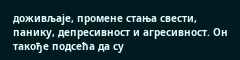доживљаје, промене стања свести, панику, депресивност и агресивност. Он такође подсећа да су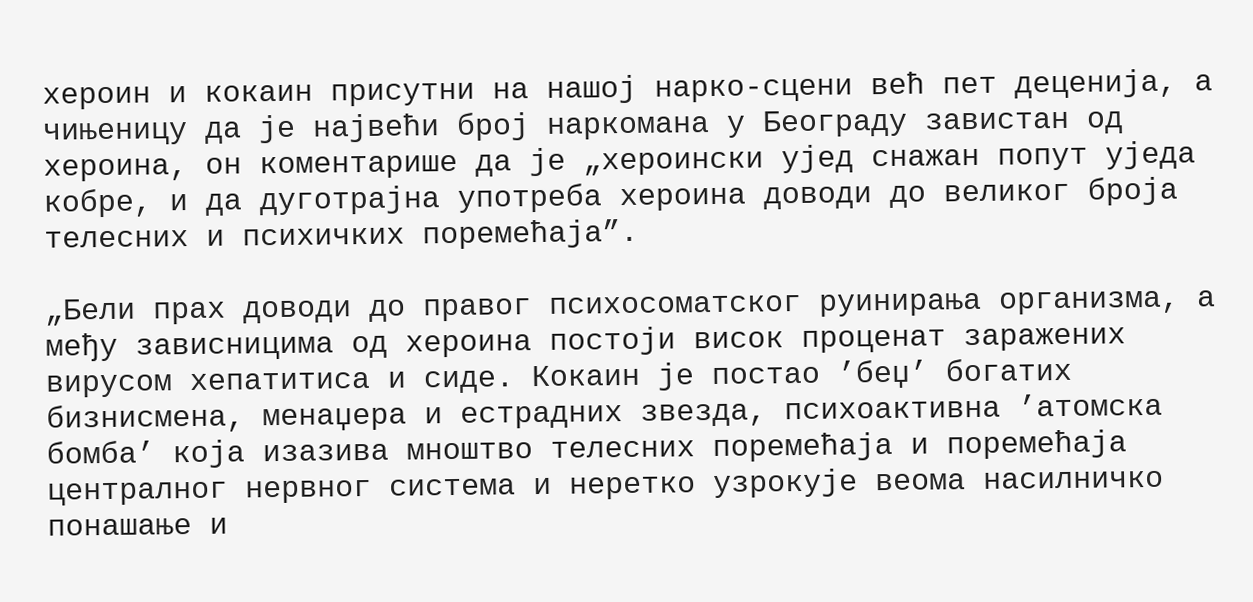хероин и кокаин присутни на нашој нарко-сцени већ пет деценија, а чињеницу да је највећи број наркомана у Београду завистан од хероина, он коментарише да је „хероински ујед снажан попут уједа кобре, и да дуготрајна употреба хероина доводи до великог броја телесних и психичких поремећаја”.

„Бели прах доводи до правог психосоматског руинирања организма, а међу зависницима од хероина постоји висок проценат заражених вирусом хепатитиса и сиде. Кокаин је постао ’беџ’ богатих бизнисмена, менаџера и естрадних звезда, психоактивна ’атомска бомба’ која изазива мноштво телесних поремећаја и поремећаја централног нервног система и неретко узрокује веома насилничко понашање и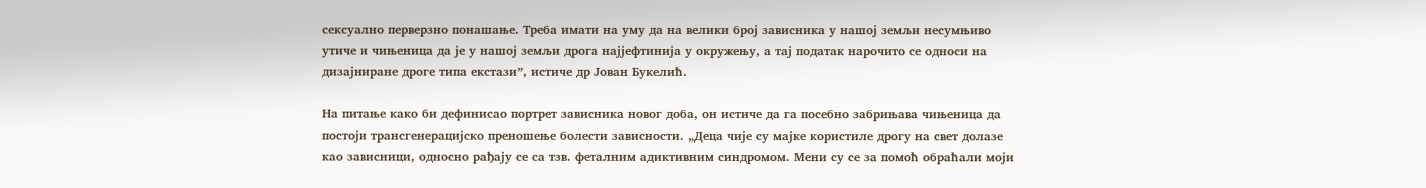сексуално перверзно понашање. Треба имати на уму да на велики број зависника у нашој земљи несумњиво утиче и чињеница да је у нашој земљи дрога најјефтинија у окружењу, а тај податак нарочито се односи на дизајниране дроге типа екстази”, истиче др Јован Букелић.

На питање како би дефинисао портрет зависника новог доба, он истиче да га посебно забрињава чињеница да постоји трансгенерацијско преношење болести зависности. „Деца чије су мајке користиле дрогу на свет долазе као зависници, односно рађају се са тзв. феталним адиктивним синдромом. Мени су се за помоћ обраћали моји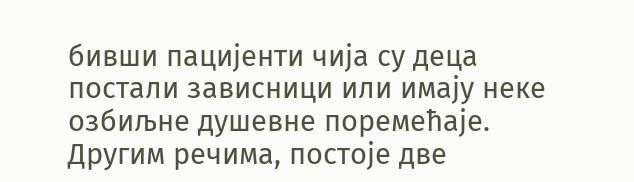бивши пацијенти чија су деца постали зависници или имају неке озбиљне душевне поремећаје. Другим речима, постоје две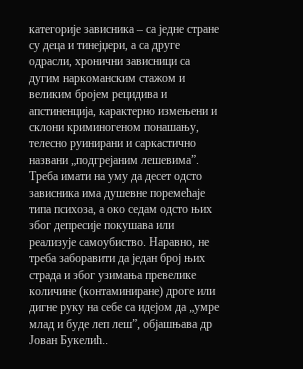категорије зависника – са једне стране су деца и тинејџери, а са друге одрасли, хронични зависници са дугим наркоманским стажом и великим бројем рецидива и апстиненција, карактерно измењени и склони криминогеном понашању, телесно руинирани и саркастично названи „подгрејаним лешевима”. Треба имати на уму да десет одсто зависника има душевне поремећаје типа психоза, а око седам одсто њих због депресије покушава или реализује самоубиство. Наравно, не треба заборавити да један број њих страда и због узимања превелике количине (контаминиране) дроге или дигне руку на себе са идејом да „умре млад и буде леп леш”, објашњава др Јован Букелић..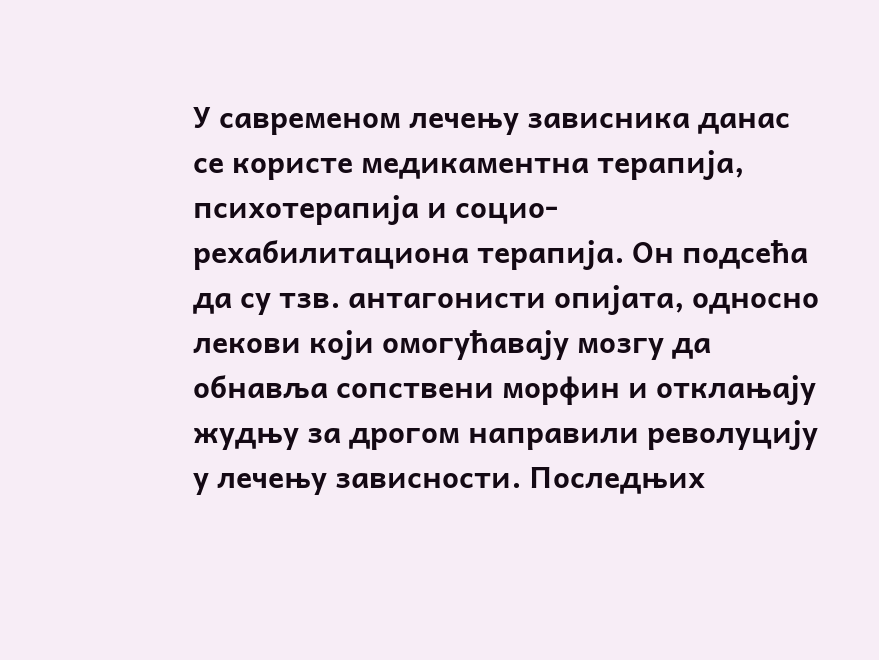У савременом лечењу зависника данас се користе медикаментна терапија, психотерапија и социо-рехабилитациона терапија. Он подсећа да су тзв. антагонисти опијата, односно лекови који омогућавају мозгу да обнавља сопствени морфин и отклањају жудњу за дрогом направили револуцију у лечењу зависности. Последњих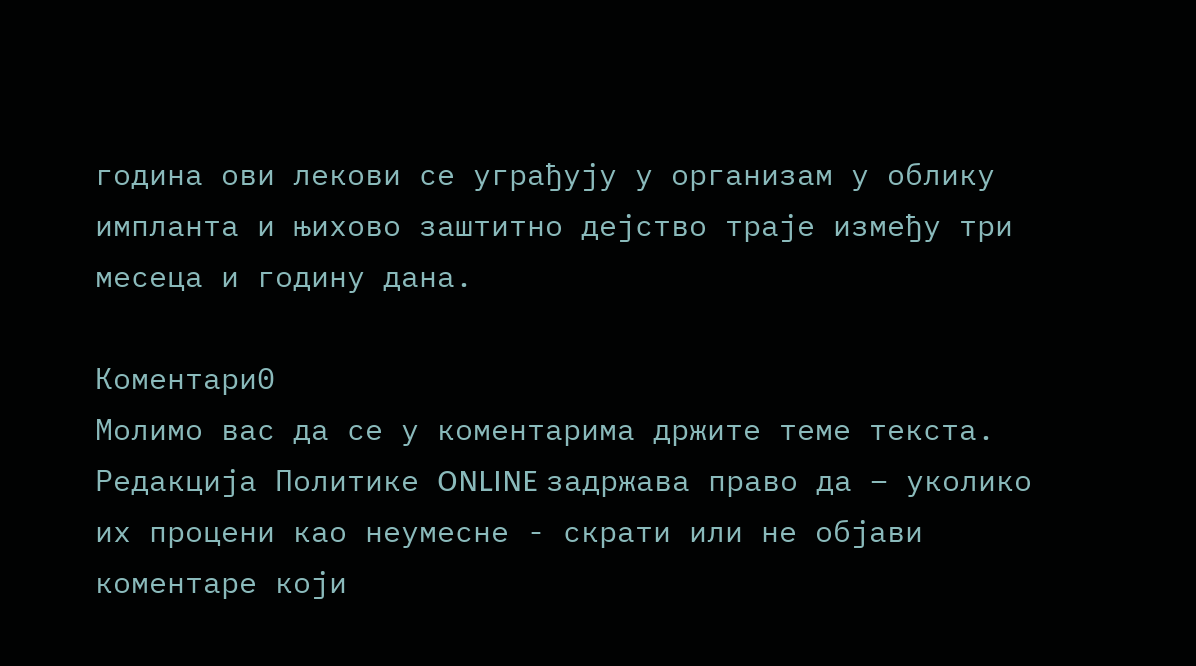година ови лекови се уграђују у организам у облику импланта и њихово заштитно дејство траје између три месеца и годину дана.

Коментари0
Молимо вас да се у коментарима држите теме текста. Редакција Политике ONLINE задржава право да – уколико их процени као неумесне - скрати или не објави коментаре који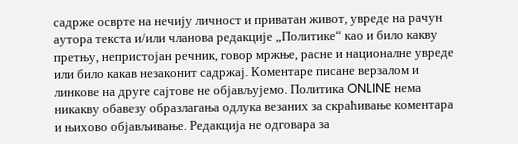садрже осврте на нечију личност и приватан живот, увреде на рачун аутора текста и/или чланова редакције „Политике“ као и било какву претњу, непристојан речник, говор мржње, расне и националне увреде или било какав незаконит садржај. Коментаре писане верзалом и линкове на друге сајтове не објављујемо. Политика ONLINE нема никакву обавезу образлагања одлука везаних за скраћивање коментара и њихово објављивање. Редакција не одговара за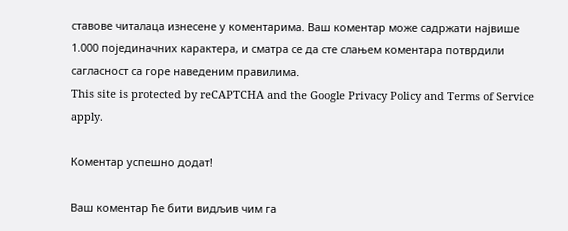ставове читалаца изнесене у коментарима. Ваш коментар може садржати највише 1.000 појединачних карактера, и сматра се да сте слањем коментара потврдили сагласност са горе наведеним правилима.
This site is protected by reCAPTCHA and the Google Privacy Policy and Terms of Service apply.

Комeнтар успeшно додат!

Ваш комeнтар ћe бити видљив чим га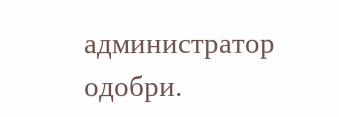администратор одобри.